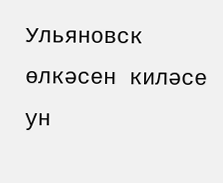Ульяновск өлкәсен киләсе ун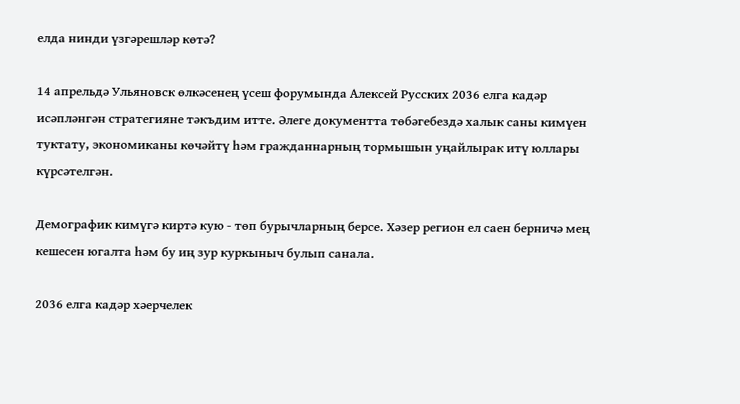елда нинди үзгәрешләр көтә?

14 апрельдә Ульяновск өлкәсенең үсеш форумында Алексей Русских 2036 елга кадәр исәпләнгән стратегияне тәкъдим итте. Әлеге документта төбәгебездә халык саны кимүен туктату, экономиканы көчәйтү һәм гражданнарның тормышын уңайлырак итү юллары күрсәтелгән.

Демографик кимүгә киртә кую - төп бурычларның берсе. Хәзер регион ел саен берничә мең кешесен югалта һәм бу иң зур куркыныч булып санала.

2036 елга кадәр хәерчелек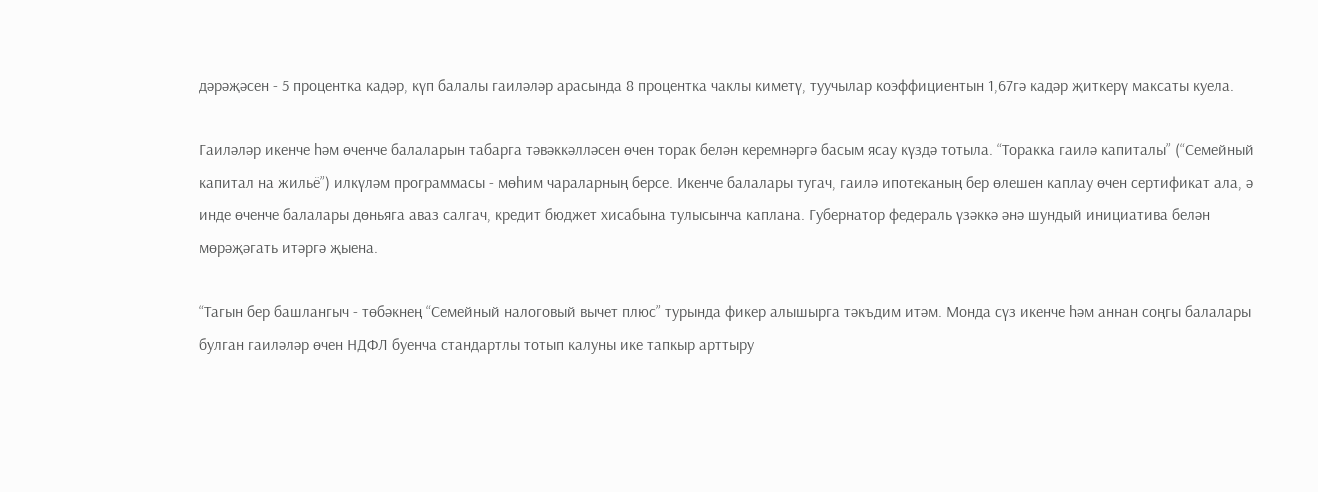дәрәҗәсен - 5 процентка кадәр, күп балалы гаиләләр арасында 8 процентка чаклы киметү, туучылар коэффициентын 1,67гә кадәр җиткерү максаты куела.

Гаиләләр икенче һәм өченче балаларын табарга тәвәккәлләсен өчен торак белән керемнәргә басым ясау күздә тотыла. “Торакка гаилә капиталы” (“Семейный капитал на жильё”) илкүләм программасы - мөһим чараларның берсе. Икенче балалары тугач, гаилә ипотеканың бер өлешен каплау өчен сертификат ала, ә инде өченче балалары дөньяга аваз салгач, кредит бюджет хисабына тулысынча каплана. Губернатор федераль үзәккә әнә шундый инициатива белән мөрәҗәгать итәргә җыена.

“Тагын бер башлангыч - төбәкнең “Семейный налоговый вычет плюс” турында фикер алышырга тәкъдим итәм. Монда сүз икенче һәм аннан соңгы балалары булган гаиләләр өчен НДФЛ буенча стандартлы тотып калуны ике тапкыр арттыру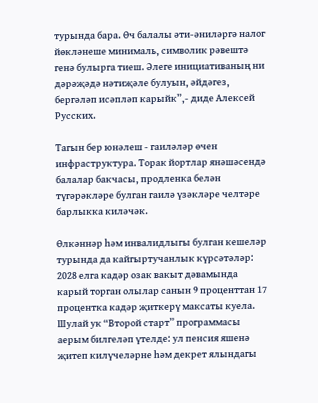турында бара. Өч балалы әти-әниләргә налог йөкләнеше минималь, символик рәвештә генә булырга тиеш. Әлеге инициативаның ни дәрәҗәдә нәтиҗәле булуын, әйдәгез, бергәләп исәпләп карыйк”,- диде Алексей Русских.

Тагын бер юнәлеш - гаиләләр өчен инфраструктура. Торак йортлар янәшәсендә балалар бакчасы, продленка белән түгәрәкләре булган гаилә үзәкләре челтәре барлыкка киләчәк.

Өлкәннәр һәм инвалидлыгы булган кешеләр турында да кайгыртучанлык күрсәтәләр: 2028 елга кадәр озак вакыт дәвамында карый торган олылар санын 9 проценттан 17 процентка кадәр җиткерү максаты куела. Шулай ук “Второй старт” программасы аерым билгеләп үтелде: ул пенсия яшенә җитеп килүчеләрне һәм декрет ялындагы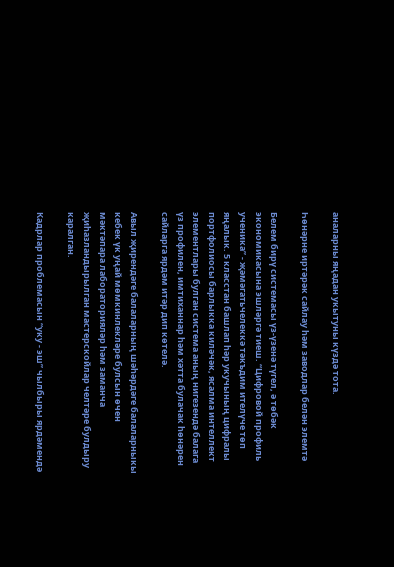аналарны яңадан укытуны күздә тота.

Һөнәрне иртәрәк сайлау һәм заводлар белән элемтә

Белем бирү системасы үз-үзенә түгел, ә төбәк экономикасына эшләргә тиеш. “Цифровой профиль ученика” - җәмәгатьчелеккә тәкъдим ителүче төп яңалык. 5 класстан башлап һәр укучының цифралы портфолиосы барлыкка киләчәк, ясалма интеллект элементлары булган система аның нигезендә балага үз профилен, имтиханнар һәм хәтта булачак һөнәрен сайларга ярдәм итәр дип көтелә.

Авыл җирендәге балаларның шәһәрдәге балаларныкы кебек үк уңай мөмкинлекләре булсын өчен мәктәпара лабораторияләр һәм заманча җиһазландырылган мастерскойлар челтәре булдыру каралган.

Кадрлар проблемасын “уку - эш” чылбыры ярдәмендә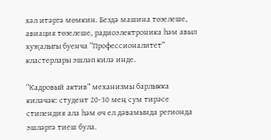хәл итәргә мөмкин. Бездә машина төзелеше, авиация төзелеше, радиоэлектроника һәм авыл хуҗалыгы буенча “Профессионалитет” кластерлары эшләп килә инде.

“Кадровый актив” механизмы барлыкка киләчәк: студент 20-30 мең сум тирәсе стипендия ала һәм өч ел дәвамында регионда эшләргә тиеш була.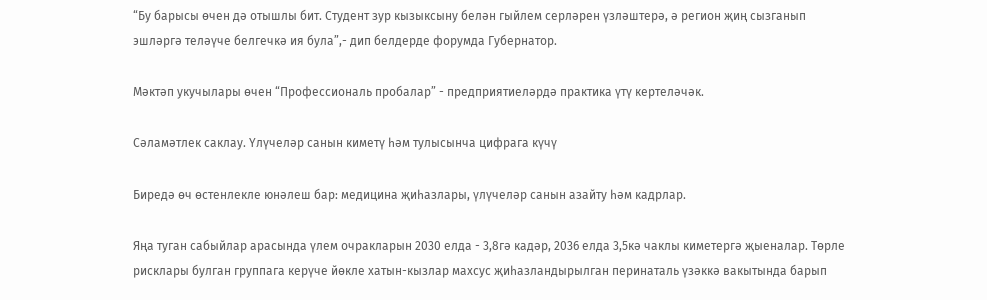“Бу барысы өчен дә отышлы бит. Студент зур кызыксыну белән гыйлем серләрен үзләштерә, ә регион җиң сызганып эшләргә теләүче белгечкә ия була”,- дип белдерде форумда Губернатор.

Мәктәп укучылары өчен “Профессиональ пробалар” - предприятиеләрдә практика үтү кертеләчәк.

Сәламәтлек саклау. Үлүчеләр санын киметү һәм тулысынча цифрага күчү

Биредә өч өстенлекле юнәлеш бар: медицина җиһазлары, үлүчеләр санын азайту һәм кадрлар.

Яңа туган сабыйлар арасында үлем очракларын 2030 елда - 3,8гә кадәр, 2036 елда 3,5кә чаклы киметергә җыеналар. Төрле рисклары булган группага керүче йөкле хатын-кызлар махсус җиһазландырылган перинаталь үзәккә вакытында барып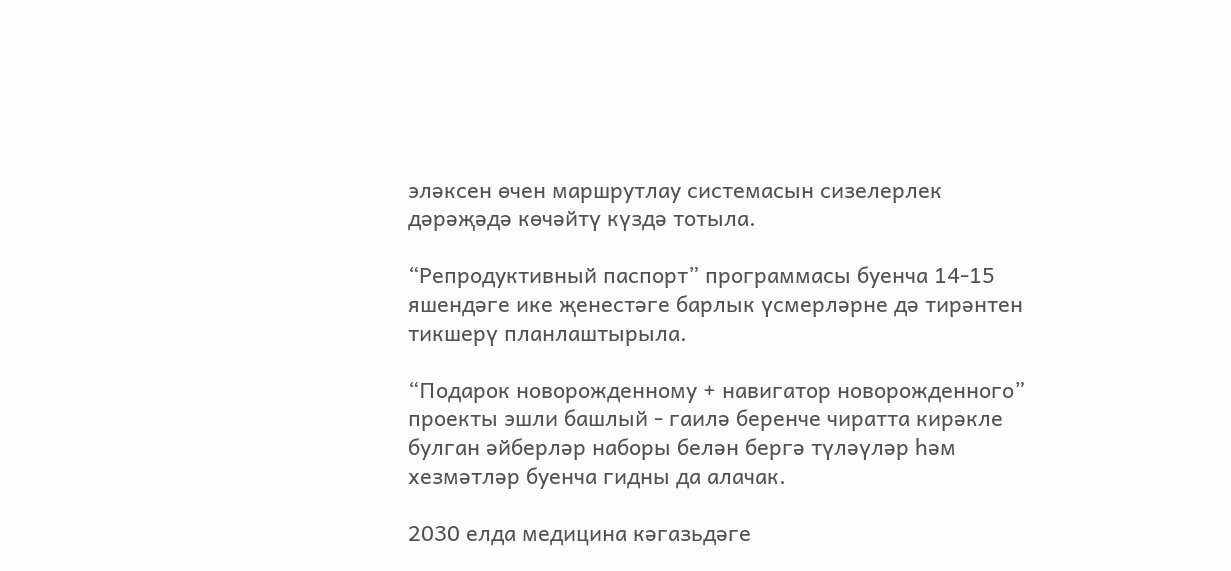эләксен өчен маршрутлау системасын сизелерлек дәрәҗәдә көчәйтү күздә тотыла.

“Репродуктивный паспорт” программасы буенча 14-15 яшендәге ике җенестәге барлык үсмерләрне дә тирәнтен тикшерү планлаштырыла.

“Подарок новорожденному + навигатор новорожденного” проекты эшли башлый - гаилә беренче чиратта кирәкле булган әйберләр наборы белән бергә түләүләр һәм хезмәтләр буенча гидны да алачак.

2030 елда медицина кәгазьдәге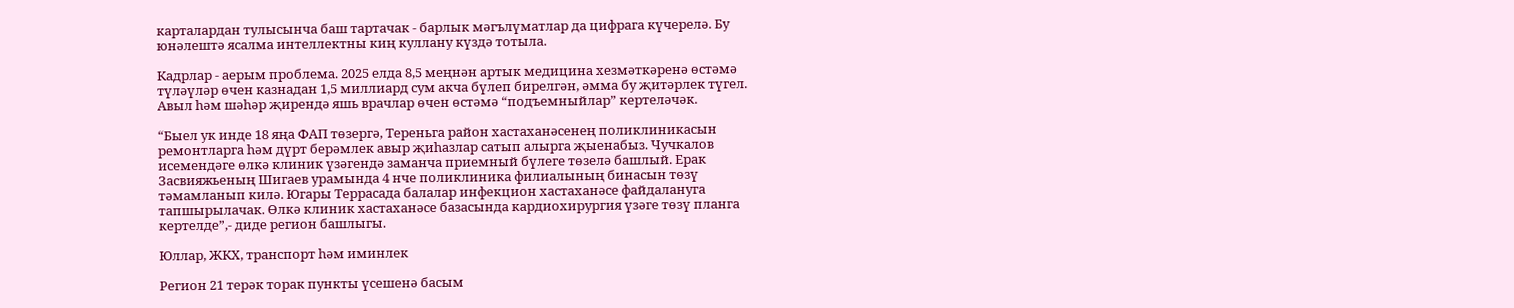карталардан тулысынча баш тартачак - барлык мәгълүматлар да цифрага күчерелә. Бу юнәлештә ясалма интеллектны киң куллану күздә тотыла.

Кадрлар - аерым проблема. 2025 елда 8,5 меңнән артык медицина хезмәткәренә өстәмә түләүләр өчен казнадан 1,5 миллиард сум акча бүлеп бирелгән, әмма бу җитәрлек түгел. Авыл һәм шәһәр җирендә яшь врачлар өчен өстәмә “подъемныйлар” кертеләчәк.

“Быел ук инде 18 яңа ФАП төзергә, Тереньга район хастаханәсенең поликлиникасын ремонтларга һәм дүрт берәмлек авыр җиһазлар сатып алырга җыенабыз. Чучкалов исемендәге өлкә клиник үзәгендә заманча приемный бүлеге төзелә башлый. Ерак Засвияжьеның Шигаев урамында 4 нче поликлиника филиалының бинасын төзү тәмамланып килә. Югары Террасада балалар инфекцион хастаханәсе файдалануга тапшырылачак. Өлкә клиник хастаханәсе базасында кардиохирургия үзәге төзү планга кертелде”,- диде регион башлыгы.

Юллар, ЖКХ, транспорт һәм иминлек

Регион 21 терәк торак пункты үсешенә басым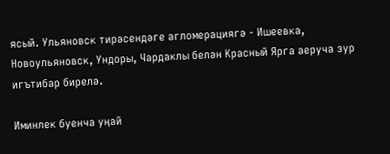ясый. Ульяновск тирәсендәге агломерациягә - Ишеевка, Новоульяновск, Ундоры, Чардаклы белән Красный Ярга аеруча зур игътибар бирелә.

Иминлек буенча уңай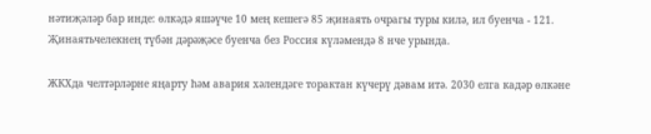нәтиҗәләр бар инде: өлкәдә яшәүче 10 мең кешегә 85 җинаять очрагы туры килә, ил буенча - 121. Җинаятьчелекнең түбән дәрәҗәсе буенча без Россия күләмендә 8 нче урында.

ЖКХда челтәрләрне яңарту һәм авария хәлендәге торактан күчерү дәвам итә. 2030 елга кадәр өлкәне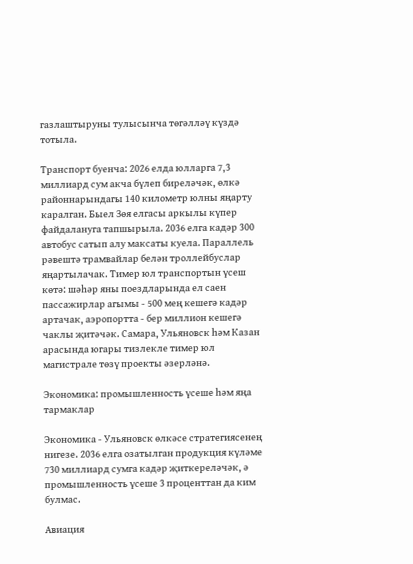газлаштыруны тулысынча төгәлләү күздә тотыла.

Транспорт буенча: 2026 елда юлларга 7,3 миллиард сум акча бүлеп биреләчәк, өлкә районнарындагы 140 километр юлны яңарту каралган. Быел Зөя елгасы аркылы күпер файдалануга тапшырыла. 2036 елга кадәр 300 автобус сатып алу максаты куела. Параллель рәвештә трамвайлар белән троллейбуслар яңартылачак. Тимер юл транспортын үсеш көтә: шәһәр яны поездларында ел саен пассажирлар агымы - 500 мең кешегә кадәр артачак, аэропортта - бер миллион кешегә чаклы җитәчәк. Самара, Ульяновск һәм Казан арасында югары тизлекле тимер юл магистрале төзү проекты әзерләнә.

Экономика: промышленность үсеше һәм яңа тармаклар

Экономика - Ульяновск өлкәсе стратегиясенең нигезе. 2036 елга озатылган продукция күләме 730 миллиард сумга кадәр җиткереләчәк, ә промышленность үсеше 3 проценттан да ким булмас.

Авиация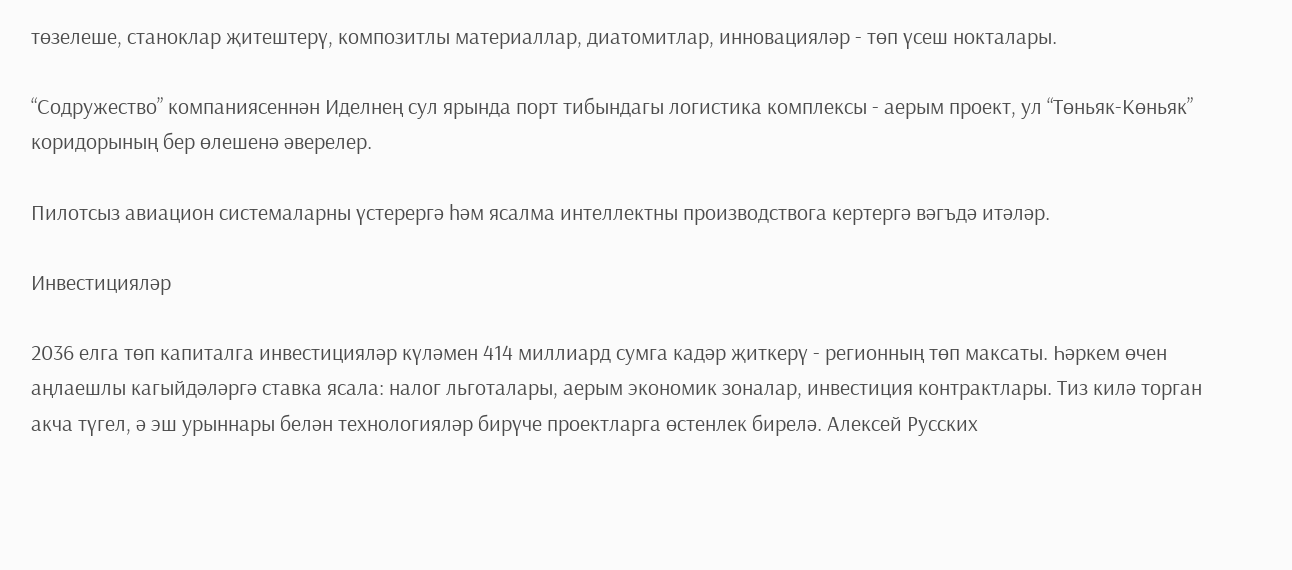төзелеше, станоклар җитештерү, композитлы материаллар, диатомитлар, инновацияләр - төп үсеш нокталары.

“Содружество” компаниясеннән Иделнең сул ярында порт тибындагы логистика комплексы - аерым проект, ул “Төньяк-Көньяк” коридорының бер өлешенә әверелер.

Пилотсыз авиацион системаларны үстерергә һәм ясалма интеллектны производствога кертергә вәгъдә итәләр.

Инвестицияләр

2036 елга төп капиталга инвестицияләр күләмен 414 миллиард сумга кадәр җиткерү - регионның төп максаты. Һәркем өчен аңлаешлы кагыйдәләргә ставка ясала: налог льготалары, аерым экономик зоналар, инвестиция контрактлары. Тиз килә торган акча түгел, ә эш урыннары белән технологияләр бирүче проектларга өстенлек бирелә. Алексей Русских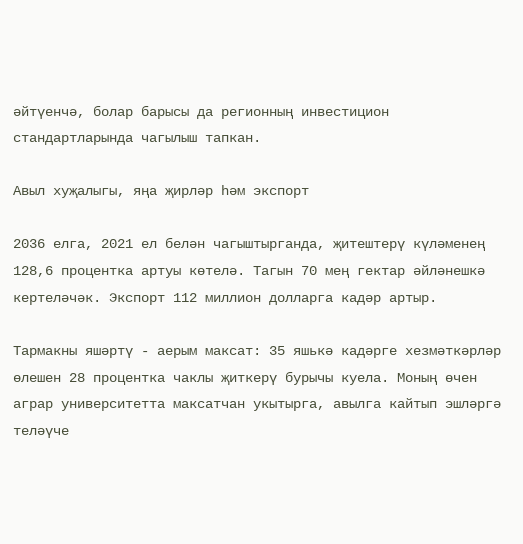әйтүенчә, болар барысы да регионның инвестицион стандартларында чагылыш тапкан.

Авыл хуҗалыгы, яңа җирләр һәм экспорт

2036 елга, 2021 ел белән чагыштырганда, җитештерү күләменең 128,6 процентка артуы көтелә. Тагын 70 мең гектар әйләнешкә кертеләчәк. Экспорт 112 миллион долларга кадәр артыр.

Тармакны яшәртү - аерым максат: 35 яшькә кадәрге хезмәткәрләр өлешен 28 процентка чаклы җиткерү бурычы куела. Моның өчен аграр университетта максатчан укытырга, авылга кайтып эшләргә теләүче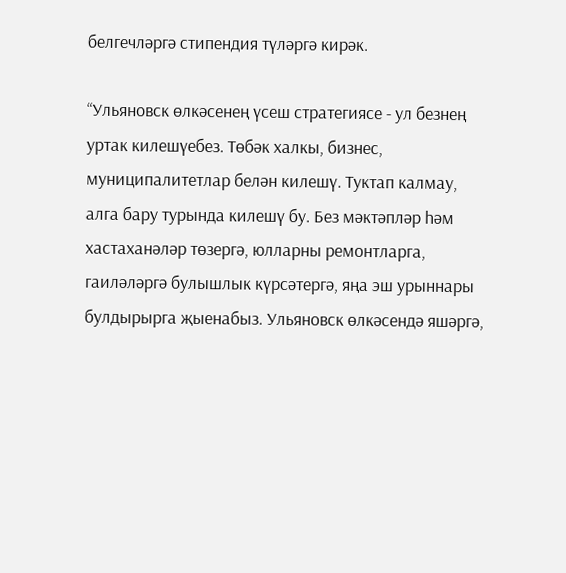белгечләргә стипендия түләргә кирәк.

“Ульяновск өлкәсенең үсеш стратегиясе - ул безнең уртак килешүебез. Төбәк халкы, бизнес, муниципалитетлар белән килешү. Туктап калмау, алга бару турында килешү бу. Без мәктәпләр һәм хастаханәләр төзергә, юлларны ремонтларга, гаиләләргә булышлык күрсәтергә, яңа эш урыннары булдырырга җыенабыз. Ульяновск өлкәсендә яшәргә,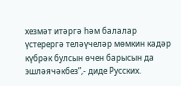хезмәт итәргә һәм балалар үстерергә теләүчеләр мөмкин кадәр күбрәк булсын өчен барысын да эшләячәкбез”,- диде Русских.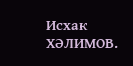Исхак ХӘЛИМОВ.